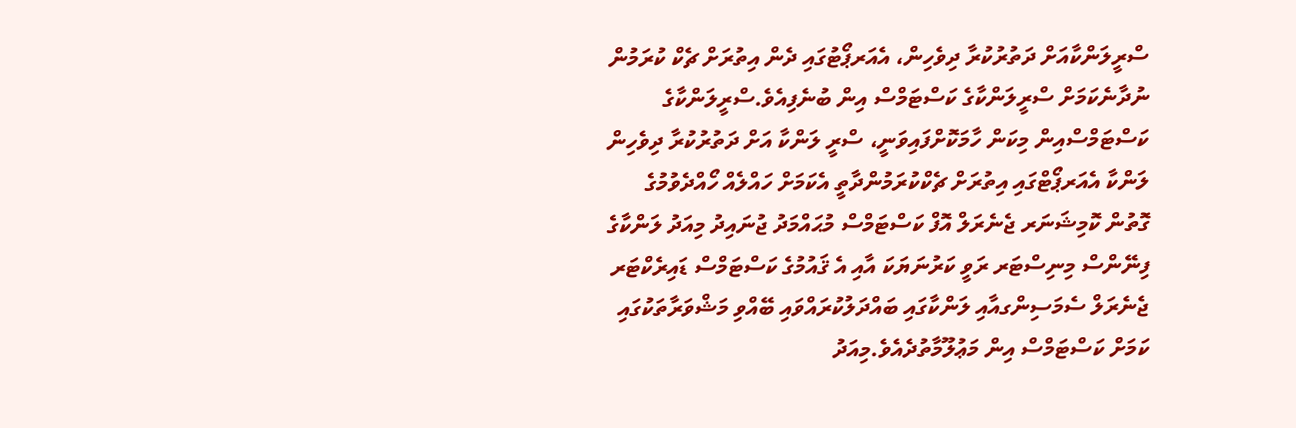ސްރީލަންކާއަށް ދަތުރުކުރާ ދިވެހިން، އެއަރޕޯޓުގައި ދެން އިތުރަށް ޗެކް ކުރަމުން ނުދާނެކަމަށް ސްރީލަންކާގެ ކަސްޓަމްސް އިން ބުނެފިއެވެ.ސްރީލަންކާގެ ކަސްޓަމްސްއިން މިކަން ހާމަކޮށްފައިވަނީ، ސްރީ ލަންކާ އަށް ދަތުރުކުރާ ދިވެހިން ލަންކާ އެއަރޕޯޓްގައި އިތުރަށް ޗެކްކުރަމުންދާތީ އެކަމަށް ހައްލެއް ހޯއްދެވުމުގެ ގޮތުން ކޮމިޝަނަރ ޖެނެރަލް އޮފް ކަސްޓަމްސް މުޙައްމަދު ޖުނައިދު މިއަދު ލަންކާގެ ފިނޭންސް މިނިސްޓަރ ރަވީ ކަރުނަޔަކަ އާއި އެ ޤައުމުގެ ކަސްޓަމްސް ޑައިރެކްޓަރ ޖެނެރަލް ސެމަސިންގއާއި ލަންކާގައި ބައްދަލުކުރައްވައި ބޭއްވި މަޝްވަރާތަކުގައި ކަމަށް ކަސްޓަމްސް އިން މަޢުލޫމާތުދެއެވެ.މިއަދު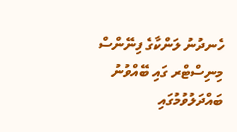ހެނދުނު ލަންކާގެ ފިނޭންސް މިނިސްޓްރ ގައި ބޭއްވުނު ބައްދަލުވުމުގައި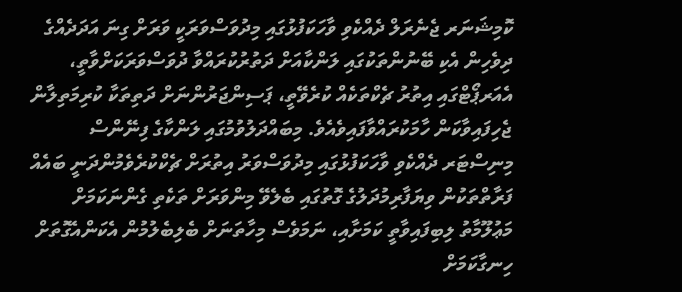ކޮމިޝަނަރ ޖެނެރަލް ދެއްކެވި ވާހަކަފުޅުގައި މިދުވަސްވަރަކީ ވަރަށް ގިނަ އަދަދެއްގެ ދިވެހިން އެކި ބޭނުންތަކުގައި ލަންކާއަށް ދަތުރުކުރައްވާ ދުވަސްވަރަކަށްވާތީ، އެއަރޕޯޓްގައި އިތުރު ޗެކްތަކެއް ކުރެވޭތީ، ޕަސިންޖަރުންނަށް ދަތިތަކާ ކުރިމަތިލާން ޖެހިފައިވާކަން ހާމަކުރައްވާފައިވެއެވެ. މިބައްދަލުވުމުގައި ލަންކާގެ ފިނޭންސް މިނިސްޓަރ ދެއްކެވި ވާހަކަފުޅުގައި މިދުވަސްވަރު އިތުރަށް ޗެކްކުރެވެމުންދަނީ ބައެއް ފަރާތްތަކުން ވިޔަފާރިމުދަލުގެ ގޮތުގައި ބެލެވޭ މިންވަރަށް ތަކެތި ގެންނަކަމަށް މަޢުލޫމާތު ލިބިފައިވާތީ ކަމަށާއި، ނަމަވެސް މިހާތަނަށް ބެލިބެލުމުން އެކަންއެގޮތަށް ހިނގާކަމަށް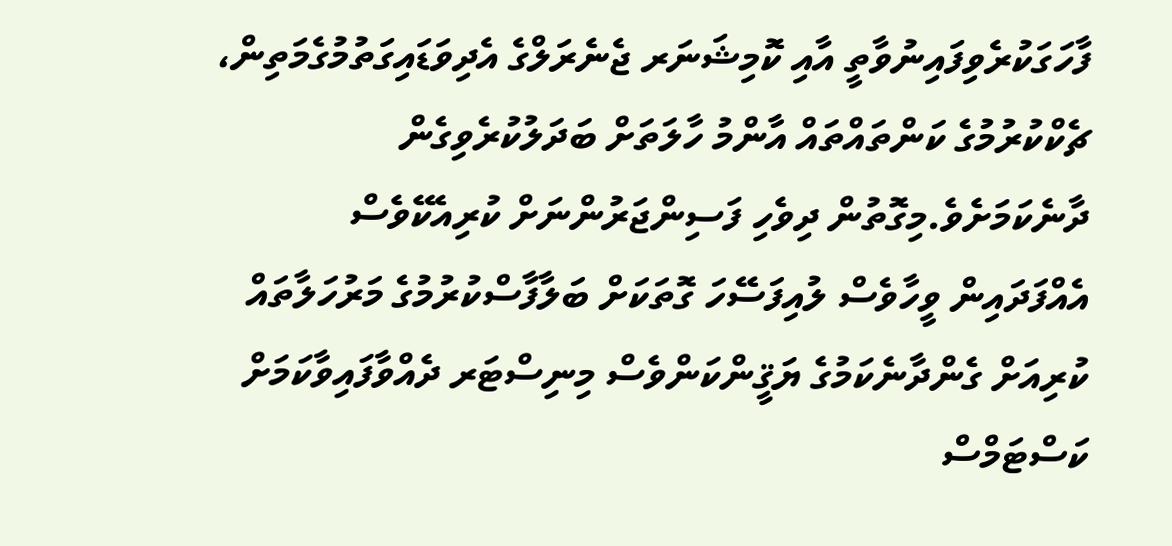ފާހަގަކުރެވިފައިނުވާތީ އާއި ކޮމިޝަނަރ ޖެނެރަލްގެ އެދިވަޑައިގަތުމުގެމަތިން، ޗެކްކުރުމުގެ ކަންތައްތައް އާންމު ހާލަތަށް ބަދަލުކުރެވިގެން ދާނެކަމަށެވެ.މިގޮތުން ދިވެހި ފަސިންޖަރުންނަށް ކުރިއެކޭވެސް އެއްފަދައިން ވީހާވެސް ލުއިފަސޭހަ ގޮތަކަށް ބަލާފާސްކުރުމުގެ މަރުހަލާތައް ކުރިއަށް ގެންދާނެކަމުގެ ޔަޤީންކަންވެސް މިނިސްޓަރ ދެއްވާފައިވާކަމަށް ކަސްޓަމްސް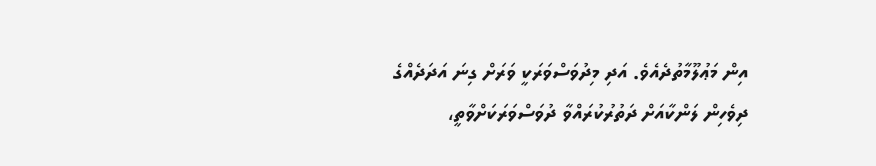އިން މަޢުލޫމާތުދެއެވެ. އަދި މިދުވަސްވަރަކީ ވަރަށް ގިނަ އަދަދެއްގެ ދިވެހިން ލަންކާއަށް ދަތުރުކުރައްވާ ދުވަސްވަރަކަށްވާތީ،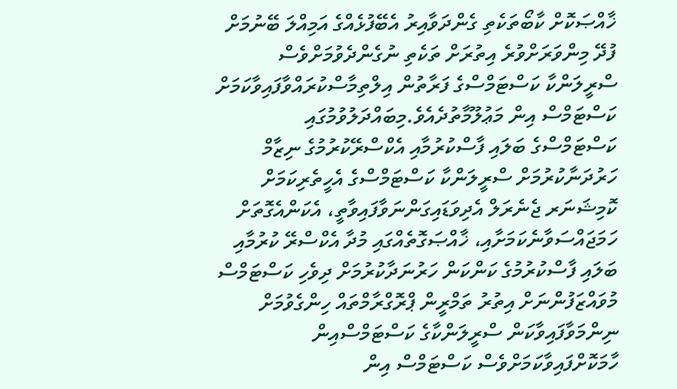ޚާއްޞަކޮށް ކާބޯތަކެތި ގެންދަވާއިރު އެބޭފުޅެއްގެ އަމިއްލަ ބޭނުމަށް ފުދޭ މިންވަރަށްވުރެ އިތުރަށް ތަކެތި ނުގެންދެވުމަށްވެސް ސްރީލަންކާ ކަސްޓަމްސްގެ ފަރާތުން އިލްތިމާސްކުރައްވާފައިވާކަމަށް ކަސްޓަމްސް އިން މަޢުލޫމާތުދެއެވެ.މިބައްދަލުވުމުގައި ކަސްޓަމްސްގެ ބަލައި ފާސްކުރުމާއި އެކްސްރޭކުރުމުގެ ނިޒާމް ހަރުދަނާކުރުމަށް ސްރީލަންކާ ކަސްޓަމްސްގެ އެހީތެރިކަމަށް ކޮމިޝަނަރ ޖެނެރަލް އެދިވަޑައިގަންނަވާފައިވާތީ، އެކަންއެގޮތަށް ހަމަޖައްސަވާނެކަމަށާއި، ޚާއްޞަގޮތެއްގައި މުދާ އެކްސްރޭ ކުރުމާއި ބަލައި ފާސްކުރުމުގެ ކަންކަން ހަރުނަދާކުރުމަށް ދިވެހި ކަސްޓަމްސް މުވައްޒަފުންނަށް އިތުރު ތަމްރީން ޕްރޮގްރާމްތައް ހިންގެވުމަށް ނިންމަވާފައިވާކަން ސްރީލަންކާގެ ކަސްޓަމްސްއިން ހާމަކޮށްފައިވާކަމަށްވެސް ކަސްޓަމްސް އިން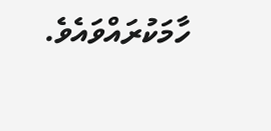ހާމަކުރައްވައެވެ.